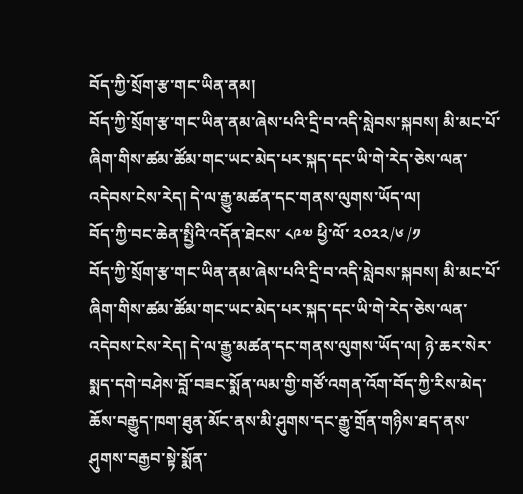བོད་ཀྱི་སྲོག་རྩ་གང་ཡིན་ནམ།
བོད་ཀྱི་སྲོག་རྩ་གང་ཡིན་ནམ་ཞེས་པའི་དྲི་བ་འདི་སླེབས་སྐབས། མི་མང་པོ་ཞིག་གིས་ཚམ་ཚོམ་གང་ཡང་མེད་པར་སྐད་དང་ཡི་གེ་རེད་ཅེས་ལན་འདེབས་ངེས་རེད། དེ་ལ་རྒྱུ་མཚན་དང་གནས་ལུགས་ཡོད་ལ།
བོད་ཀྱི་བང་ཆེན་སྤྱིའི་འདོན་ཐེངས་ ༨༩༧ ཕྱི་ལོ་ ༢༠༢༢/༦ /༡
བོད་ཀྱི་སྲོག་རྩ་གང་ཡིན་ནམ་ཞེས་པའི་དྲི་བ་འདི་སླེབས་སྐབས། མི་མང་པོ་ཞིག་གིས་ཚམ་ཚོམ་གང་ཡང་མེད་པར་སྐད་དང་ཡི་གེ་རེད་ཅེས་ལན་འདེབས་ངེས་རེད། དེ་ལ་རྒྱུ་མཚན་དང་གནས་ལུགས་ཡོད་ལ། ཉེ་ཆར་སེར་སྨད་དགེ་བཤེས་བློ་བཟང་སྨོན་ལམ་གྱི་གཙོ་འགན་འོག་བོད་ཀྱི་རིས་མེད་ཆོས་བརྒྱུད་ཁག་ཐུན་མོང་ནས་མི་ཤུགས་དང་རྒྱུ་གྲོན་གཉིས་ཐད་ནས་ཤུགས་བརྒྱབ་སྟེ་སྨོན་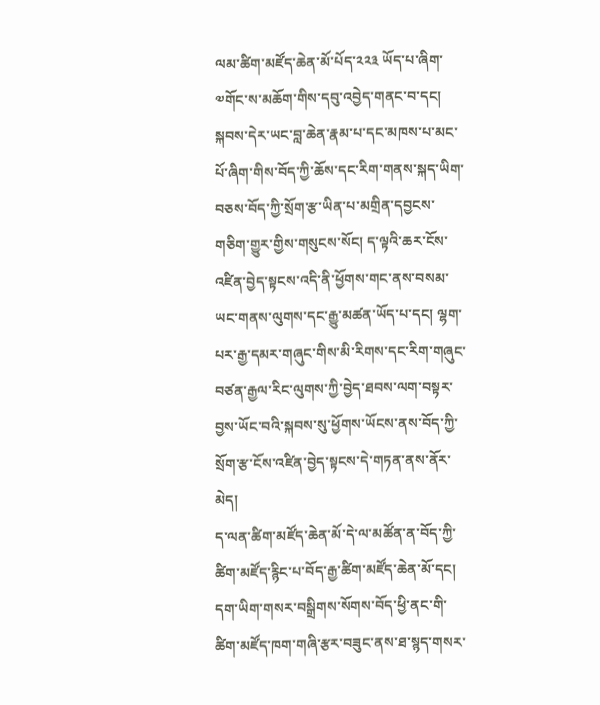ལམ་ཚིག་མཛོད་ཆེན་མོ་པོད་༢༢༣ ཡོད་པ་ཞིག་༧གོང་ས་མཆོག་གིས་དབུ་འབྱེད་གནང་བ་དང། སྐབས་དེར་ཡང་བླ་ཆེན་རྣམ་པ་དང་མཁས་པ་མང་པོ་ཞིག་གིས་བོད་ཀྱི་ཆོས་དང་རིག་གནས་སྐད་ཡིག་བཅས་བོད་ཀྱི་སྲོག་རྩ་ཡིན་པ་མགྲིན་དབྱངས་གཅིག་གྱུར་གྱིས་གསུངས་སོང། ད་ལྟའི་ཆར་ངོས་འཛིན་བྱེད་སྟངས་འདི་ནི་ཕྱོགས་གང་ནས་བསམ་ཡང་གནས་ལུགས་དང་རྒྱུ་མཚན་ཡོད་པ་དང། ལྷག་པར་རྒྱ་དམར་གཞུང་གིས་མི་རིགས་དང་རིག་གཞུང་བཙན་རྒྱལ་རིང་ལུགས་ཀྱི་བྱེད་ཐབས་ལག་བསྟར་བྱས་ཡོང་བའི་སྐབས་སུ་ཕྱོགས་ཡོངས་ནས་བོད་ཀྱི་སྲོག་རྩ་ངོས་འཛིན་བྱེད་སྟངས་དེ་གཏན་ནས་ནོར་མེད།
ད་ལན་ཚིག་མཛོད་ཆེན་མོ་དེ་ལ་མཚོན་ན་བོད་ཀྱི་ཚིག་མཛོད་རྙིང་པ་བོད་རྒྱ་ཚིག་མཛོད་ཆེན་མོ་དང། དག་ཡིག་གསར་བསྒྲིགས་སོགས་བོད་ཕྱི་ནང་གི་ཚིག་མཛོད་ཁག་གཞི་རྩར་བཟུང་ནས་ཐ་སྙད་གསར་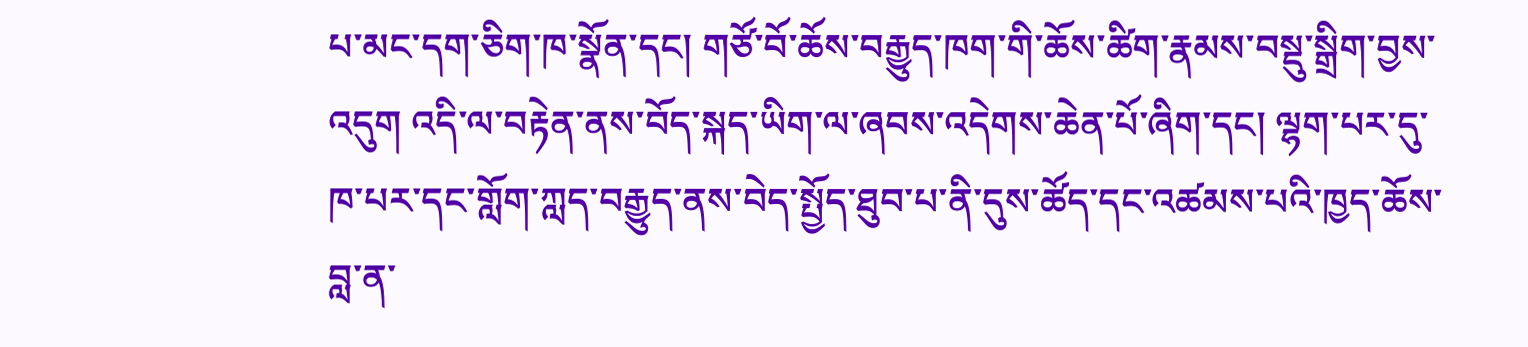པ་མང་དག་ཅིག་ཁ་སྣོན་དང། གཙོ་བོ་ཆོས་བརྒྱུད་ཁག་གི་ཆོས་ཚིག་རྣམས་བསྡུ་སྒྲིག་བྱས་འདུག འདི་ལ་བརྟེན་ནས་བོད་སྐད་ཡིག་ལ་ཞབས་འདེགས་ཆེན་པོ་ཞིག་དང། ལྷག་པར་དུ་ཁ་པར་དང་གློག་ཀླད་བརྒྱུད་ནས་བེད་སྤྱོད་ཐུབ་པ་ནི་དུས་ཚོད་དང་འཚམས་པའི་ཁྱད་ཆོས་བླ་ན་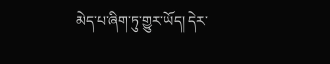མེད་པ་ཞིག་ཏུ་གྱུར་ཡོད། དེར་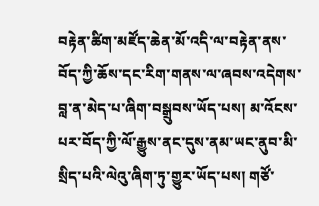བརྟེན་ཚིག་མཛོད་ཆེན་མོ་འདི་ལ་བརྟེན་ནས་བོད་ཀྱི་ཆོས་དང་རིག་གནས་ལ་ཞབས་འདེགས་བླ་ན་མེད་པ་ཞིག་བསྒྲུབས་ཡོད་པས། མ་འོངས་པར་བོད་ཀྱི་ལོ་རྒྱུས་ནང་དུས་ནམ་ཡང་ནུབ་མི་སྲིད་པའི་ལེའུ་ཞིག་ཏུ་གྱུར་ཡོད་པས། གཙོ་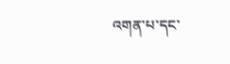འགན་པ་དང་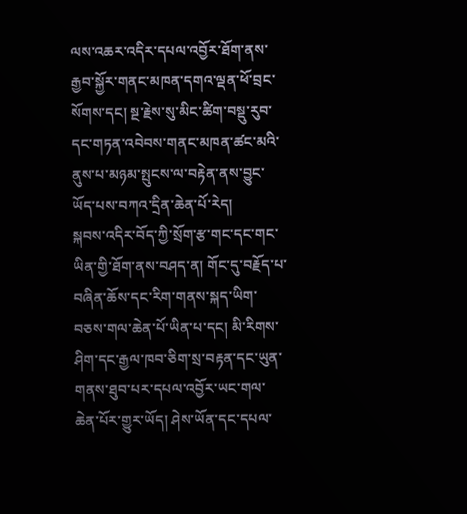ལས་འཆར་འདིར་དཔལ་འབྱོར་ཐོག་ནས་རྒྱབ་སྐྱོར་གནང་མཁན་དགའ་ལྡན་ཕོ་བྲང་སོགས་དང། སྔ་རྗེས་སུ་མིང་ཚིག་བསྡུ་རུབ་དང་གཏན་འབེབས་གནང་མཁན་ཚང་མའི་ནུས་པ་མཉམ་སྤུངས་ལ་བརྟེན་ནས་བྱུང་ཡོད་པས་བཀའ་དྲིན་ཆེན་པོ་རེད།
སྐབས་འདིར་བོད་ཀྱི་སྲོག་རྩ་གང་དང་གང་ཡིན་གྱི་ཐོག་ནས་བཤད་ན། གོང་དུ་བརྗོད་པ་བཞིན་ཆོས་དང་རིག་གནས་སྐད་ཡིག་བཅས་གལ་ཆེན་པོ་ཡིན་པ་དང། མི་རིགས་ཤིག་དང་རྒྱལ་ཁབ་ཅིག་སྲ་བརྟན་དང་ཡུན་གནས་ཐུབ་པར་དཔལ་འབྱོར་ཡང་གལ་ཆེན་པོར་གྱུར་ཡོད། ཤེས་ཡོན་དང་དཔལ་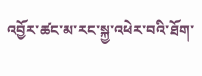འབྱོར་ཚང་མ་རང་སྐྱ་འཕེར་བའི་ཐོག་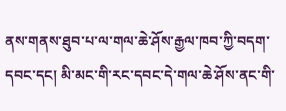ནས་གནས་ཐུབ་པ་ལ་གལ་ཆེ་ཤོས་རྒྱལ་ཁབ་ཀྱི་བདག་དབང་དང། མི་མང་གི་རང་དབང་དེ་གལ་ཆེ་ཤོས་ནང་གི་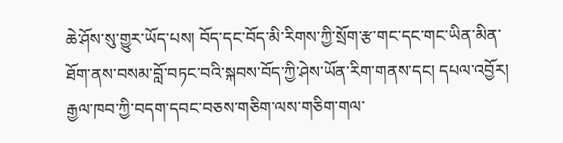ཆེ་ཤོས་སུ་གྱུར་ཡོད་པས། བོད་དང་བོད་མི་རིགས་ཀྱི་སྲོག་རྩ་གང་དང་གང་ཡིན་མིན་ཐོག་ནས་བསམ་བློ་བཏང་བའི་སྐབས་བོད་ཀྱི་ཤེས་ཡོན་རིག་གནས་དང། དཔལ་འབྱོར། རྒྱལ་ཁབ་ཀྱི་བདག་དབང་བཅས་གཅིག་ལས་གཅིག་གལ་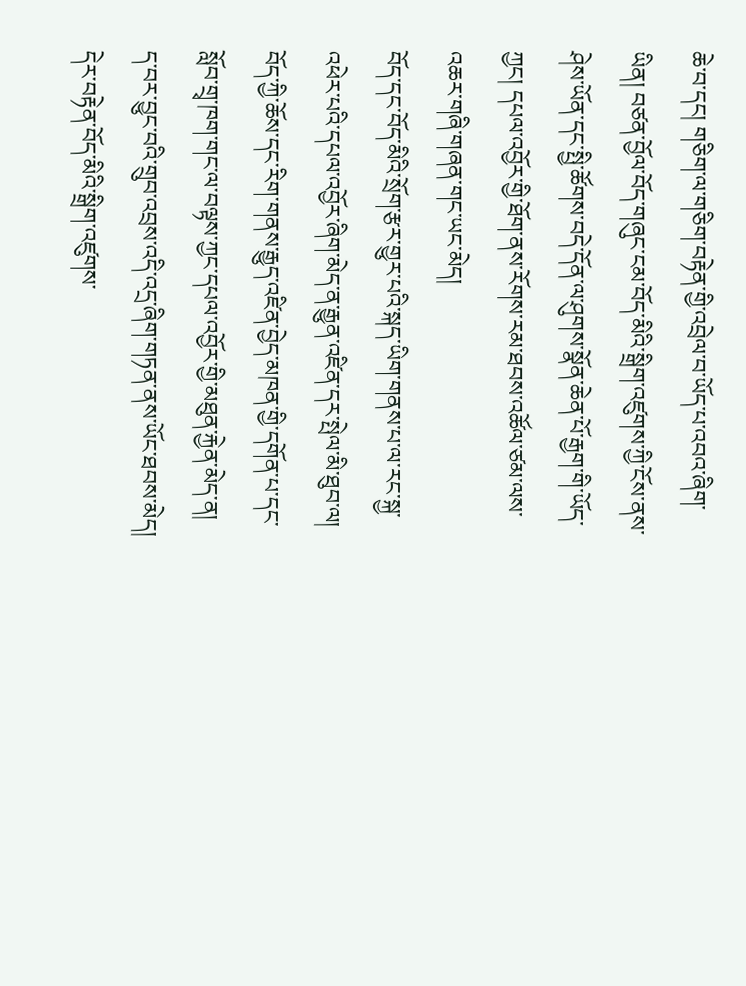ཆེ་བ་དང། གཅིག་ལ་གཅིག་བརྟེན་གྱི་འབྲེལ་བ་ཡོད་པ་འབའ་ཞིག་ཡིན། བཙན་བྱོལ་བོད་གཞུང་ངམ་བོད་མིའི་སྒྲིག་འཛུགས་ཀྱི་ངོས་ནས་ཤེས་ཡོན་དང་སྤྱི་ཚོགས་བདེ་དོན་ལ་ཤུགས་སྣོན་ཆེན་པོ་རྒྱག་གི་ཡོད་ཀྱང། དཔལ་འབྱོར་གྱི་ཐོག་ནས་རོགས་རམ་ཐབས་འཚོལ་ཙམ་ལས་འཆར་གཞི་གཞན་གང་ཡང་མེད།
བོད་དང་བོད་མིའི་སྲོག་རྩར་གྱུར་པའི་སྐད་ཡིག་གནས་པ་ལ་རང་སྐྱ་འཕེར་པའི་དཔལ་འབྱོར་ཞིག་མེད་ན་རྒྱུན་འཛིན་དར་སྤེལ་མི་ཐུབ་ལ། བོད་ཀྱི་ཆོས་དང་རིག་གནས་རྒྱུད་འཛིན་བྱེད་མཁན་གྱི་དགོན་པ་དང་སློབ་གྲྭ་ཁག་གང་ལ་བལྟས་ཀྱང་དཔལ་འབྱོར་གྱི་མཐུན་རྐྱེན་མེད་ན། ད་བར་བྱུང་བའི་གྲུབ་འབྲས་འདི་འདྲ་ཞིག་གཏན་ནས་ཡོང་ཐབས་མེད། དེར་བརྟེན་བོད་མིའི་སྒྲིག་འཛུགས་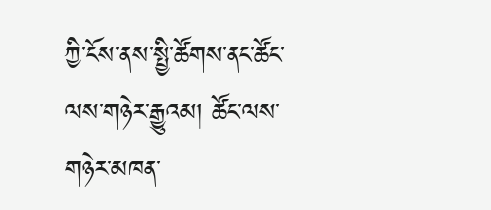ཀྱི་ངོས་ནས་སྤྱི་ཚོགས་ནང་ཚོང་ལས་གཉེར་རྒྱུའམ། ཚོང་ལས་གཉེར་མཁན་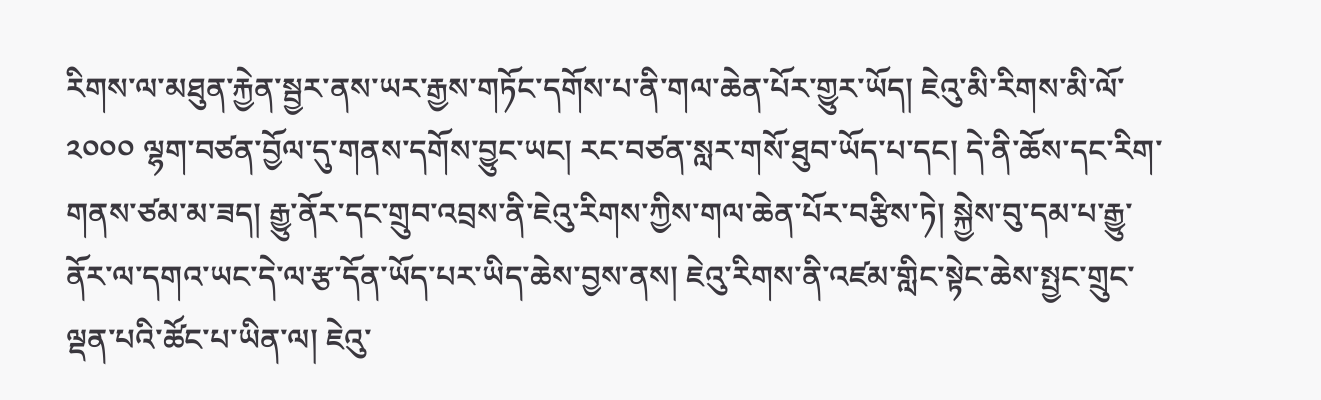རིགས་ལ་མཐུན་རྐྱེན་སྦྱར་ནས་ཡར་རྒྱས་གཏོང་དགོས་པ་ནི་གལ་ཆེན་པོར་གྱུར་ཡོད། ཇེའུ་མི་རིགས་མི་ལོ་༢༠༠༠ ལྷག་བཙན་བྱོལ་དུ་གནས་དགོས་བྱུང་ཡང། རང་བཙན་སླར་གསོ་ཐུབ་ཡོད་པ་དང། དེ་ནི་ཆོས་དང་རིག་གནས་ཙམ་མ་ཟད། རྒྱུ་ནོར་དང་གྲུབ་འབྲས་ནི་ཇེའུ་རིགས་ཀྱིས་གལ་ཆེན་པོར་བརྩིས་ཏེ། སྐྱེས་བུ་དམ་པ་རྒྱུ་ནོར་ལ་དགའ་ཡང་དེ་ལ་རྩ་དོན་ཡོད་པར་ཡིད་ཆེས་བྱས་ནས། ཇེའུ་རིགས་ནི་འཛམ་གླིང་སྟེང་ཆེས་སྤྱང་གྲུང་ལྡན་པའི་ཚོང་པ་ཡིན་ལ། ཇེའུ་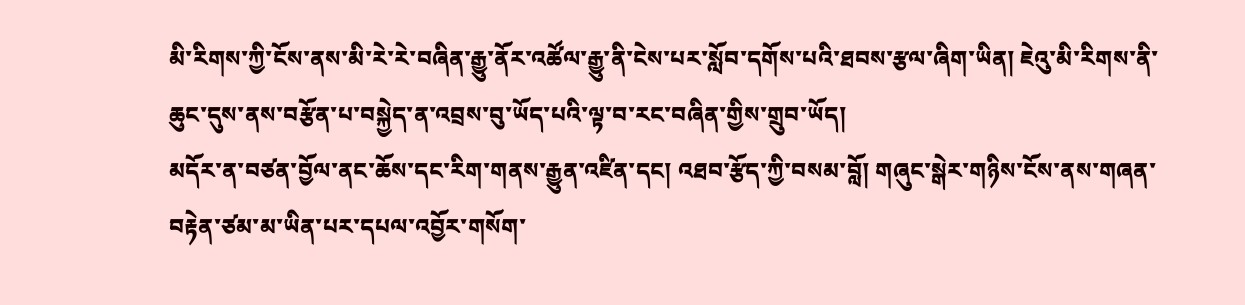མི་རིགས་ཀྱི་ངོས་ནས་མི་རེ་རེ་བཞིན་རྒྱུ་ནོར་འཚོལ་རྒྱུ་ནི་ངེས་པར་སློབ་དགོས་པའི་ཐབས་རྩལ་ཞིག་ཡིན། ཇེའུ་མི་རིགས་ནི་ཆུང་དུས་ནས་བརྩོན་པ་བསྐྱེད་ན་འབྲས་བུ་ཡོད་པའི་ལྟ་བ་རང་བཞིན་གྱིས་གྲུབ་ཡོད།
མདོར་ན་བཙན་བྱོལ་ནང་ཆོས་དང་རིག་གནས་རྒྱུན་འཛིན་དང། འཐབ་རྩོད་ཀྱི་བསམ་བློ། གཞུང་སྒེར་གཉིས་ངོས་ནས་གཞན་བརྟེན་ཙམ་མ་ཡིན་པར་དཔལ་འབྱོར་གསོག་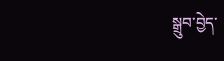སྒྲུབ་བྱེད་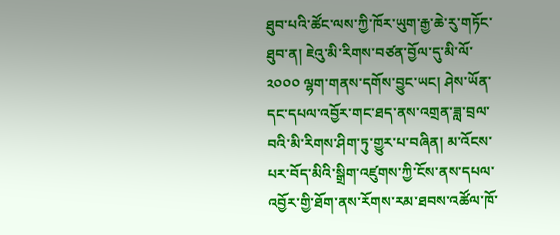ཐུབ་པའི་ཚོང་ལས་ཀྱི་ཁོར་ཡུག་རྒྱ་ཆེ་རུ་གཏོང་ཐུབ་ན། ཇེའུ་མི་རིགས་བཙན་བྱོལ་དུ་མི་ལོ་༢༠༠༠ ལྷག་གནས་དགོས་བྱུང་ཡང། ཤེས་ཡོན་དང་དཔལ་འབྱོར་གང་ཐད་ནས་འགྲན་ཟླ་བྲལ་བའི་མི་རིགས་ཤིག་ཏུ་གྱུར་པ་བཞིན། མ་འོངས་པར་བོད་མིའི་སྒྲིག་འཛུགས་ཀྱི་ངོས་ནས་དཔལ་འབྱོར་གྱི་ཐོག་ནས་རོགས་རམ་ཐབས་འཚོལ་ཁོ་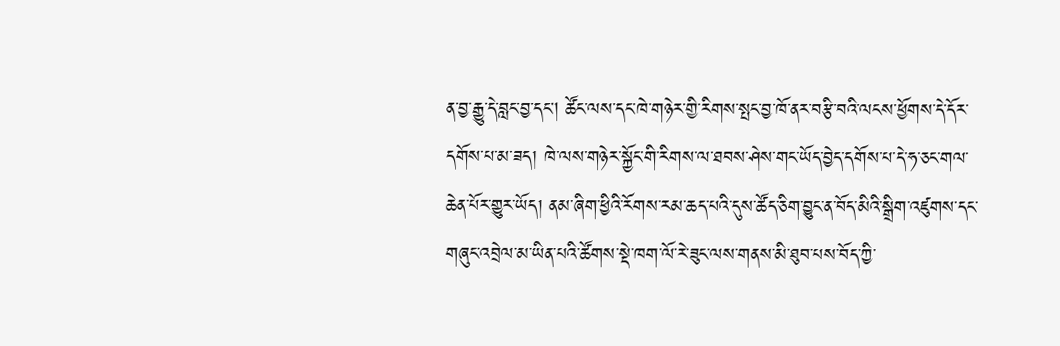ན་བྱ་རྒྱུ་དེ་བླང་བྱ་དང། ཚོང་ལས་དང་ཁེ་གཉེར་གྱི་རིགས་སྤང་བྱ་ཁོ་ནར་བརྩི་བའི་ལངས་ཕྱོགས་དེ་དོར་དགོས་པ་མ་ཟད། ཁེ་ལས་གཉེར་སྐྱོང་གི་རིགས་ལ་ཐབས་ཤེས་གང་ཡོད་བྱེད་དགོས་པ་དེ་ཧ་ཅང་གལ་ཆེན་པོར་གྱུར་ཡོད། ནམ་ཞིག་ཕྱིའི་རོགས་རམ་ཆད་པའི་དུས་ཚོད་ཅིག་བྱུང་ན་བོད་མིའི་སྒྲིག་འཛུགས་དང་གཞུང་འབྲེལ་མ་ཡིན་པའི་ཚོགས་སྡེ་ཁག་ལོ་རེ་ཟུང་ལས་གནས་མི་ཐུབ་པས་བོད་ཀྱི་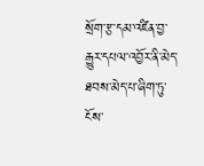སྲོག་རྩ་དམ་འཛིན་བྱ་རྒྱུར་དཔལ་འབྱོར་ནི་མེད་ཐབས་མེད་པ་ཞིག་ཏུ་ངོས་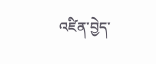འཛིན་བྱེད་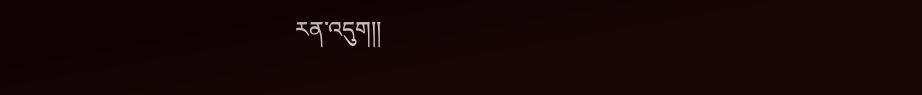རན་འདུག།།